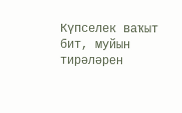Күпселек ваҡыт бит, муйын тирәләрен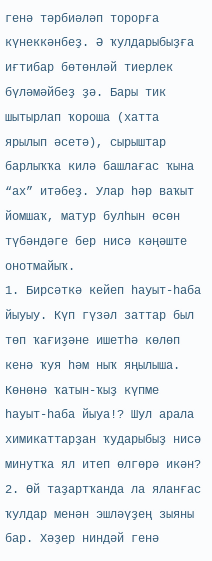генә тәрбиәләп торорға күнеккәнбеҙ. Ә ҡулдарыбыҙға иғтибар бөтөнләй тиерлек бүләмәйбеҙ ҙә. Бары тик шытырлап ҡороша (хатта ярылып әсетә), сырыштар барлыҡҡа килә башлағас ҡына “ах” итәбеҙ. Улар һәр ваҡыт йомшаҡ, матур булһын өсөн түбәндәге бер нисә кәңәште онотмайыҡ.
1. Бирсәткә кейеп һауыт-һаба йыуыу. Күп гүзәл заттар был төп ҡағиҙәне ишетһә көлөп кенә ҡуя һәм ныҡ яңылыша. Көнөнә ҡатын-ҡыҙ күпме һауыт-һаба йыуа!? Шул арала химикаттарҙан ҡударыбыҙ нисә минутҡа ял итеп өлгөрә икән?
2. Өй таҙартҡанда ла яланғас ҡулдар менән эшләүҙең зыяны бар. Хәҙер ниндәй генә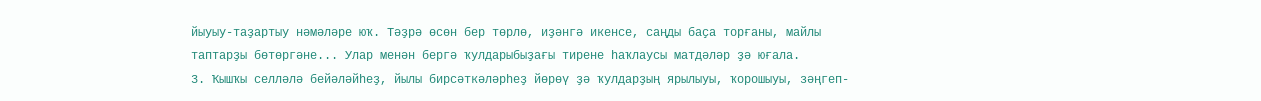йыуыу-таҙартыу нәмәләре юҡ. Тәҙрә өсөн бер төрлө, иҙәнгә икенсе, саңды баҫа торғаны, майлы таптарҙы бөтөргәне... Улар менән бергә ҡулдарыбыҙағы тирене һаҡлаусы матдәләр ҙә юғала.
3. Ҡышҡы селләлә бейәләйһеҙ, йылы бирсәткәләрһеҙ йөрөү ҙә ҡулдарҙың ярылыуы, ҡорошыуы, зәңгеп-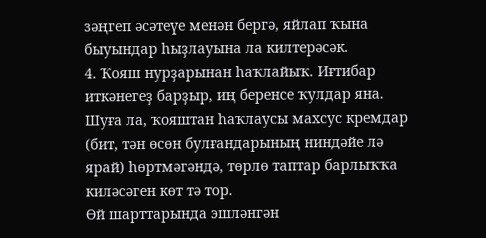зәңгеп әсәтеүе менән бергә, яйлап ҡына быуындар һыҙлауына ла килтерәсәк.
4. Ҡояш нурҙарынан һаҡлайыҡ. Иғтибар иткәнегеҙ барҙыр, иң беренсе ҡулдар яна. Шуға ла, ҡояштан һаҡлаусы махсус кремдар (бит, тән өсөн булғандарының ниндәйе лә ярай) һөртмәгәндә, төрлө таптар барлыҡҡа киләсәген көт тә тор.
Өй шарттарында эшләнгән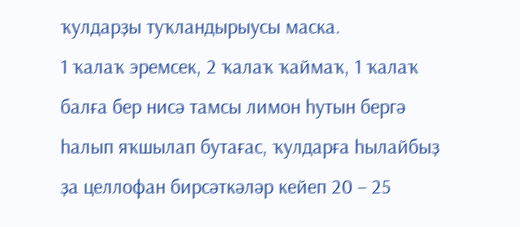ҡулдарҙы туҡландырыусы маска.
1 ҡалаҡ эремсек, 2 ҡалаҡ ҡаймаҡ, 1 ҡалаҡ балға бер нисә тамсы лимон һутын бергә һалып яҡшылап бутағас, ҡулдарға һылайбыҙ ҙа целлофан бирсәткәләр кейеп 20 – 25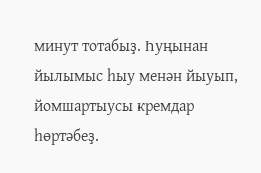минут тотабыҙ. Һуңынан йылымыс һыу менән йыуып, йомшартыусы кремдар һөртәбеҙ.